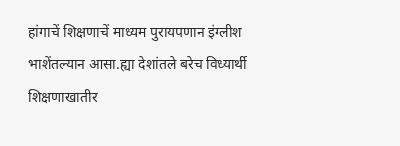हांगाचें शिक्षणाचें माध्यम पुरायपणान इंग्लीश भाशेंतल्यान आसा.ह्या देशांतले बरेच विध्यार्थी शिक्षणाखातीर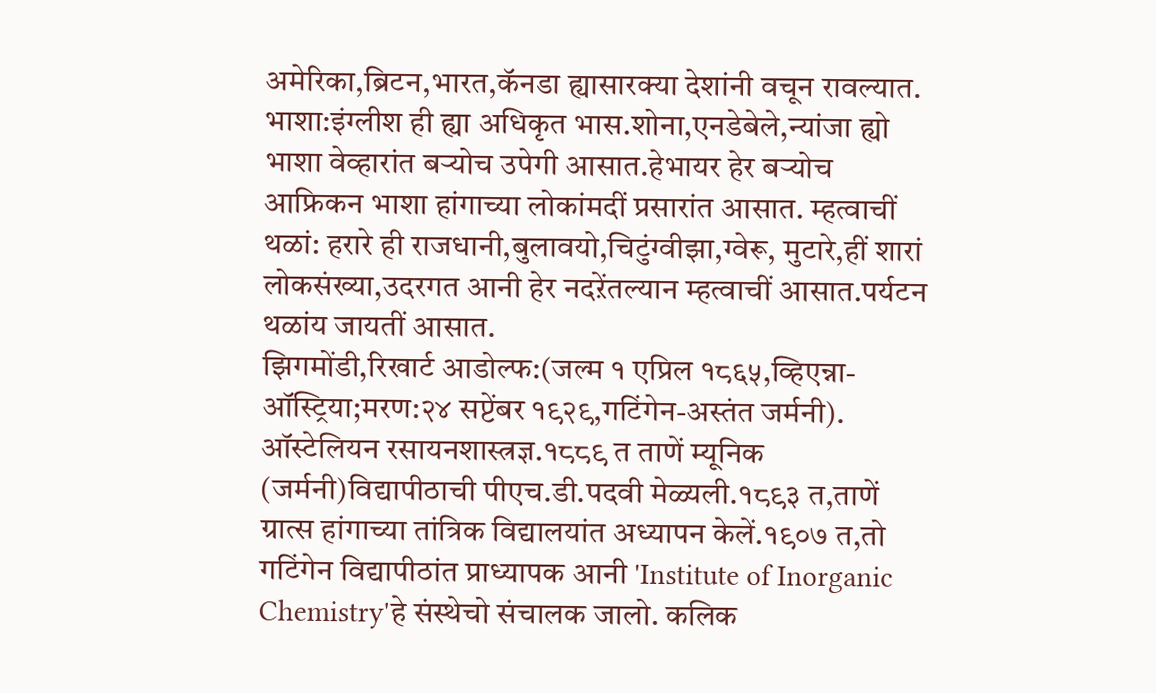अमेरिका,ब्रिटन,भारत,कॅनडा ह्यासारक्या देशांनी वचून रावल्यात. भाशा:इंग्लीश ही ह्या अधिकृत भास.शोना,एनडेबेले,न्यांजा ह्यो भाशा वेव्हारांत बऱ्योच उपेगी आसात.हेभायर हेर बऱ्योच आफ्रिकन भाशा हांगाच्या लोकांमदीं प्रसारांत आसात. म्हत्वाचीं थळां: हरारे ही राजधानी,बुलावयो,चिटुंग्वीझा,ग्वेरू, मुटारे,हीं शारां लोकसंख्या,उदरगत आनी हेर नदऱेंतल्यान म्हत्वाचीं आसात.पर्यटन थळांय जायतीं आसात.
झिगमोंडी,रिखार्ट आडोल्फ:(जल्म १ एप्रिल १८६५,व्हिएन्ना-ऑस्ट्रिया;मरण:२४ सप्टेंबर १९२९,गटिंगेन-अस्तंत जर्मनी). ऑस्टेलियन रसायनशास्त्रज्ञ.१८८९ त ताणें म्यूनिक (जर्मनी)विद्यापीठाची पीएच.डी.पदवी मेळ्यली.१८९३ त,ताणें ग्रात्स हांगाच्या तांत्रिक विद्यालयांत अध्यापन केलें.१९०७ त,तो गटिंगेन विद्यापीठांत प्राध्यापक आनी 'Institute of Inorganic Chemistry'हे संस्थेचो संचालक जालो. कलिक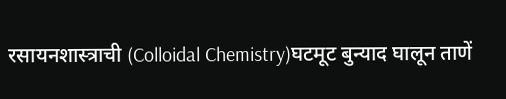रसायनशास्त्राची (Colloidal Chemistry)घटमूट बुन्याद घालून ताणें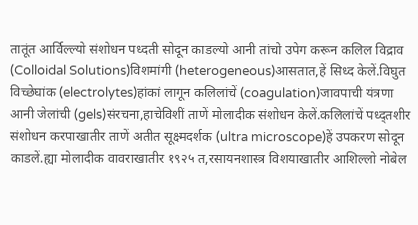तातूंत आर्विल्ल्यो संशोधन पध्दती सोदून काडल्यो आनी तांचो उपेग करून कलिल विद्राव (Colloidal Solutions)विशमांगी (heterogeneous)आसतात,हें सिध्द केलें.विघुत विच्छेघांक (electrolytes)हांकां लागून कलिलांचें (coagulation)जावपाची यंत्रणा आनी जेलांची (gels)संरचना,हाचेविशीं ताणें मोलादीक संशोधन केलें.कलिलांचें पध्द्तशीर संशोधन करपाखातीर ताणें अतीत सूक्ष्मदर्शक (ultra microscope)हें उपकरण सोदून काडलें.ह्या मोलादीक वावराखातीर १९२५ त,रसायनशास्त्र विशयाखातीर आशिल्लो नोबेल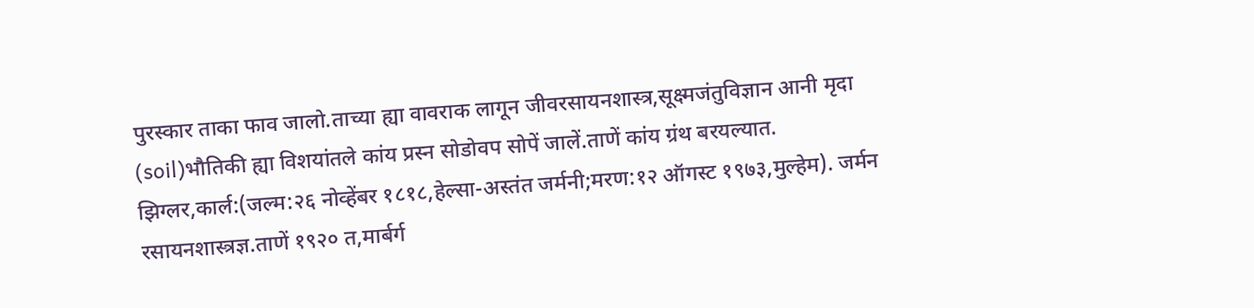पुरस्कार ताका फाव जालो.ताच्या ह्या वावराक लागून जीवरसायनशास्त्र,सूक्ष्मजंतुविज्ञान आनी मृदा (soil)भौतिकी ह्या विशयांतले कांय प्रस्न सोडोवप सोपें जालें.ताणें कांय ग्रंथ बरयल्यात.
झिग्लर,कार्ल:(जल्म:२६ नोव्हेंबर १८१८,हेल्सा-अस्तंत जर्मनी;मरण:१२ ऑगस्ट १९७३,मुल्हेम). जर्मन रसायनशास्त्रज्ञ.ताणें १९२० त,मार्बर्ग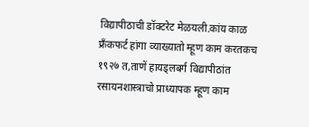विद्यापीठाची डॉक्टरेट मेळयली.कांय काळ फ्रॅंकफर्ट हांगा व्याख्यातो म्हूण काम करतकच १९२७ त,ताणें हायड्लबर्ग विद्यापीठांत रसायनशास्त्राचो प्राध्यापक म्हूण काम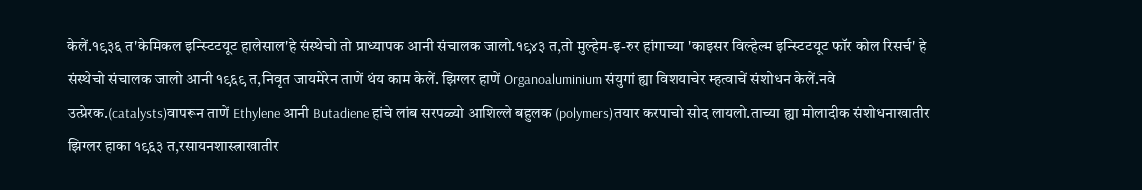केलें.१९३६ त'केमिकल इन्स्टिटयूट हालेसाल'हे संस्थेचो तो प्राध्यापक आनी संचालक जालो.१९४३ त,तो मुल्हेम-इ-रुर हांगाच्या 'काइसर विल्हेल्म इन्स्टिटयूट फॉर कोल रिसर्च' हे संस्थेचो संचालक जालो आनी १९६९ त,निवृत जायमेरेन ताणें थंय काम केलें. झिग्लर हाणें Organoaluminium संयुगां ह्या विशयाचेर म्हत्वाचें संशोधन केलें.नवे उत्प्रेरक.(catalysts)वापरून ताणें Ethylene आनी Butadiene हांचे लांब सरपळ्यो आशिल्ले बहुलक (polymers)तयार करपाचो सोद लायलो.ताच्या ह्या मोलादीक संशोधनाखातीर झिग्लर हाका १९६३ त,रसायनशास्त्राखातीर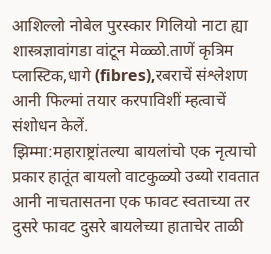आशिल्लो नोबेल पुरस्कार गिलियो नाटा ह्या शास्त्रज्ञावांगडा वांटून मेळ्ळो.ताणें कृत्रिम प्लास्टिक,धागे (fibres),रबराचें संश्लेशण आनी फिल्मां तयार करपाविशीं म्हत्वाचें संशोधन केलें.
झिम्मा:महाराष्ट्रांतल्या बायलांचो एक नृत्याचो प्रकार हातूंत बायलो वाटकुळ्यो उब्यो रावतात आनी नाचतासतना एक फावट स्वताच्या तर दुसरे फावट दुसरे बायलेच्या हाताचेर ताळी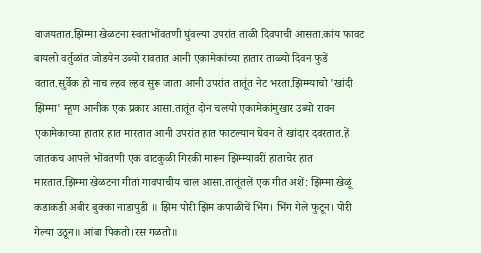वाजयतात.झिम्मा खेळटना स्वताभोंवतणी घुंवल्या उपरांत ताळी दिवपाची आसता.कांय फावट बायलो वर्तुळांत जोडयेन उब्यो रावतात आनी एकामेकांच्या हातार ताळ्यो दिवन फुडें वतात.सुर्वेक हो नाच ल्हव ल्हव सुरू जाता आनी उपरांत तातूंत नेट भरता.झिम्म्याचो 'खांदी झिम्मा' म्हूण आनीक एक प्रकार आसा.तातूंत दोन चलयो एकामेकांमुखार उब्यो रावन एकामेकाच्या हातार हात मारतात आनी उपरांत हात फाटल्यान घेवन ते खांदार दवरतात.हें जातकच आपले भोंवतणी एक वाटकुळी गिरकी मारून झिम्म्यावरीं हाताचेर हात मारतात.झिम्मा खेळटना गीतां गावपाचीय चाल आसा.तातूंतलें एक गीत अशें: झिम्मा खेळूं कडाकडी अबीर बुक्का नाडापुडी ॥ झिम पोरी झिम कपाळीचें भिंग। भिंग गेले फुटून। पोरी गेल्या उठून॥ आंबा पिकतो।रस गळतो॥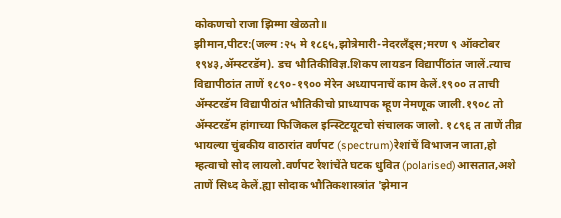कोकणचो राजा झिम्मा खेळतो॥
झीमान,पीटर:(जल्म :२५ मे १८६५,झोत्रेमारी-नेदरलॅंड्स;मरण ९ ऑक्टोबर १९४३,ॲम्स्टरडॅम). डच भौतिकीविज्ञ.शिकप लायडन विद्यापींठांत जालें.त्याच विद्यापीठांत ताणें १८९०-१९०० मेरेन अध्यापनाचें काम केलें.१९०० त ताची ॲम्स्टरडॅम विद्यापीठांत भौतिकीचो प्राध्यापक म्हूण नेमणूक जाली.१९०८ तो ॲम्स्टरडॅम हांगाच्या फिजिकल इन्स्टिटयूटचो संचालक जालो. १८९६ त ताणें तीव्र भायल्या चुंबकीय वाठारांत वर्णपट (spectrum)रेशांचें विभाजन जाता,हो म्हत्वाचो सोद लायलो.वर्णपट रेशांचेंते घटक धुवित (polarised)आसतात,अशे ताणें सिध्द केलें.ह्या सोदाक भौतिकशास्त्रांत 'झेमान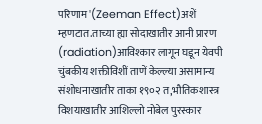परिणाम'(Zeeman Effect)अशें म्हणटात.ताच्या ह्या सोदाखातीर आनी प्रारण (radiation)आविश्कार लागून घडून येवपी चुंबकीय शक्तीविशीं ताणें केल्ल्या असामान्य संशोधनाखातीर ताका १९०२ त,भौतिकशास्त्र विशयाखातीर आशिल्लो नोबेल पुरस्कार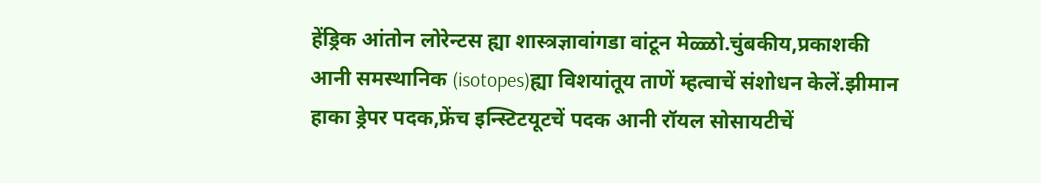हेंड्रिक आंतोन लोरेन्टस ह्या शास्त्रज्ञावांगडा वांटून मेळ्ळो.चुंबकीय,प्रकाशकी आनी समस्थानिक (isotopes)ह्या विशयांतूय ताणें म्हत्वाचें संशोधन केलें.झीमान हाका ड्रेपर पदक,फ्रेंच इन्स्टिटयूटचें पदक आनी रॉयल सोसायटीचें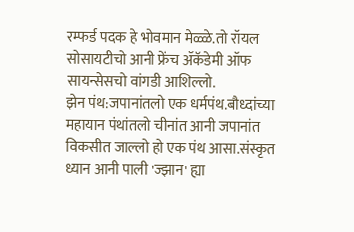रम्फर्ड पदक हे भोवमान मेळ्ळे.तो रॉयल सोसायटीचो आनी फ्रेंच ॲकॅडेमी ऑफ सायन्सेसचो वांगडी आशिल्लो.
झेन पंथ:जपानांतलो एक धर्मपंथ.बौध्दांच्या महायान पंथांतलो चीनांत आनी जपानांत विकसीत जाल्लो हो एक पंथ आसा.संस्कृत ध्यान आनी पाली 'ज्झान' ह्या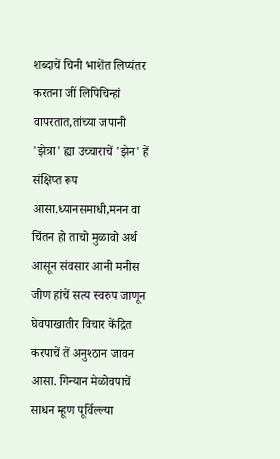शब्दाचें चिनी भाशेंत लिप्यंतर करतना जीं लिपिचिन्हां वापरतात,तांच्या जपानी 'झेत्रा' ह्या उच्चाराचें 'झेन' हें संक्षिप्त रूप आसा.ध्यानसमाधी,मनन वा चिंतन हो ताचो मुळावो अर्थ आसून संवसार आनी मनीस जीण हांचें सत्य स्वरुप जाणून घेवपाखातीर विचार केंद्रित करपाचें तें अनुश्ठान जावन आसा. गिन्यान मेळोवपाचें साधन म्हूण पूर्विल्ल्या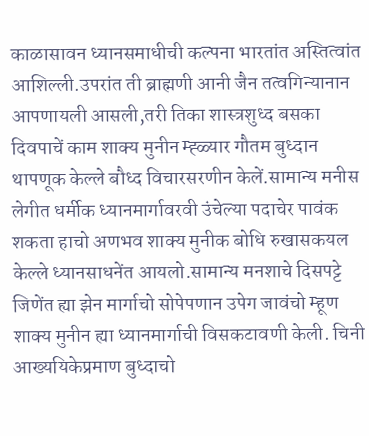काळासावन ध्यानसमाधीची कल्पना भारतांत अस्तित्वांत आशिल्ली.उपरांत ती ब्राह्मणी आनी जैन तत्वगिन्यानान आपणायली आसली,तरी तिका शास्त्रशुध्द बसका दिवपाचें काम शाक्य मुनीन म्ह्ळ्यार गौतम बुध्दान थापणूक केल्ले बौध्द विचारसरणीन केलें.सामान्य मनीस लेगीत धर्मीक ध्यानमार्गावरवी उंचेल्या पदाचेर पावंक शकता हाचो अणभव शाक्य मुनीक बोधि रुखासकयल केल्ले ध्यानसाधनेंत आयलो.सामान्य मनशाचे दिसपट्टे जिणेंत ह्या झेन मार्गाचो सोपेपणान उपेग जावंचो म्हूण शाक्य मुनीन ह्या ध्यानमार्गाची विसकटावणी केली. चिनी आख्ययिकेप्रमाण बुध्दाचो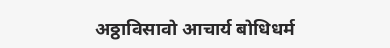अठ्ठाविसावो आचार्य बोधिधर्म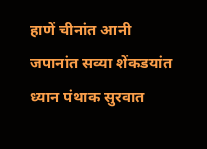हाणें चीनांत आनी जपानांत सव्या शेंकडयांत ध्यान पंथाक सुरवात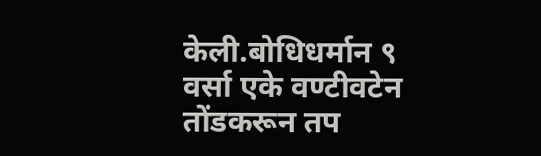केली.बोधिधर्मान ९ वर्सा एके वण्टीवटेन तोंडकरून तप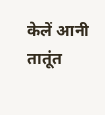केलें आनी तातूंत